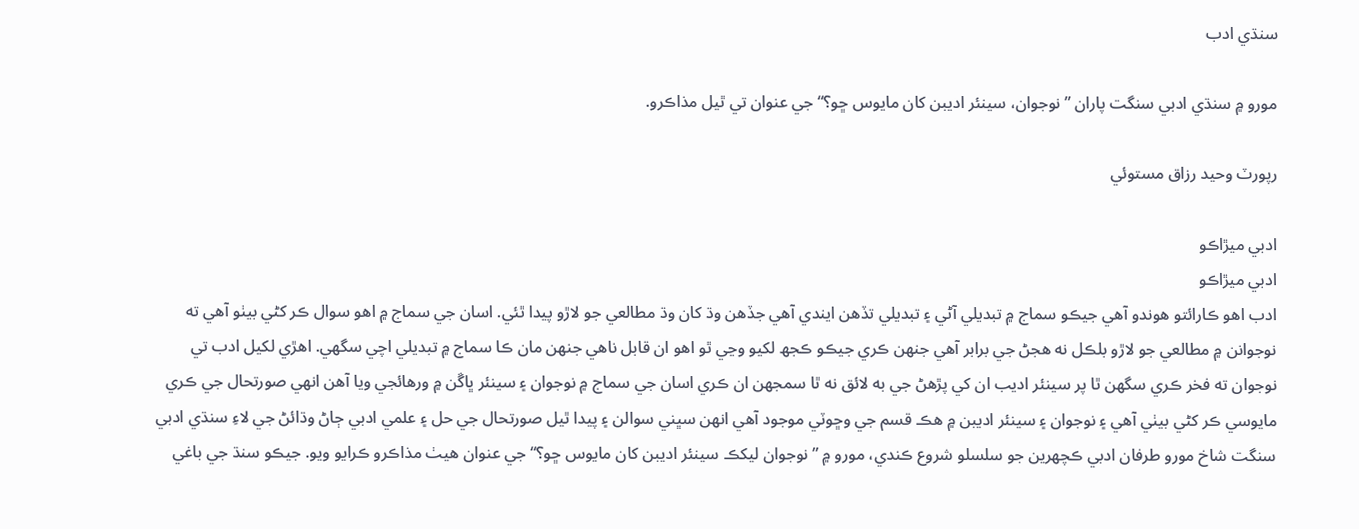سنڌي ادب

مورو ۾ سنڌي ادبي سنگت پاران ”نوجوان، سينئر اديبن کان مايوس ڇو؟“ جي عنوان تي ٿيل مذاڪرو.

رپورٽ وحيد رزاق مستوئي

ادبي ميڙاڪو
ادبي ميڙاڪو
ادب اهو ڪارائتو هوندو آهي جيڪو سماج ۾ تبديلي آڻي ۽ تبديلي تڏهن ايندي آهي جڏهن وڌ کان وڌ مطالعي جو لاڙو پيدا ٿئي. اسان جي سماج ۾ اهو سوال ڪر کڻي بيٺو آهي ته نوجوانن ۾ مطالعي جو لاڙو بلڪل نه هجڻ جي برابر آهي جنهن ڪري جيڪو ڪجھ لکيو وڃي ٿو اهو ان قابل ناهي جنهن مان ڪا سماج ۾ تبديلي اچي سگهي. اهڙي لکيل ادب تي نوجوان ته فخر ڪري سگهن ٿا پر سينئر اديب ان کي پڙهڻ جي به لائق نه ٿا سمجهن ان ڪري اسان جي سماج ۾ نوجوان ۽ سينئر ڀاڱن ۾ ورهائجي ويا آهن انهي صورتحال جي ڪري مايوسي ڪر کڻي بيٺي آهي ۽ نوجوان ۽ سينئر اديبن ۾ هڪ قسم جي وڇوٽي موجود آهي انهن سڀني سوالن ۽ پيدا ٿيل صورتحال جي حل ۽ علمي ادبي ڄاڻ وڌائڻ جي لاءِ سنڌي ادبي سنگت شاخ مورو طرفان ادبي ڪچهرين جو سلسلو شروع ڪندي، مورو ۾ ”نوجوان ليکڪ سينئر اديبن کان مايوس ڇو؟“ جي عنوان هيٺ مذاڪرو ڪرايو ويو. جيڪو سنڌ جي باغي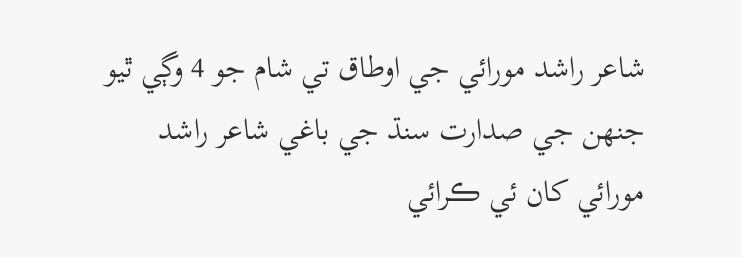شاعر راشد مورائي جي اوطاق تي شام جو 4 وڳي ٿيو جنهن جي صدارت سنڌ جي باغي شاعر راشد مورائي کان ئي ڪرائي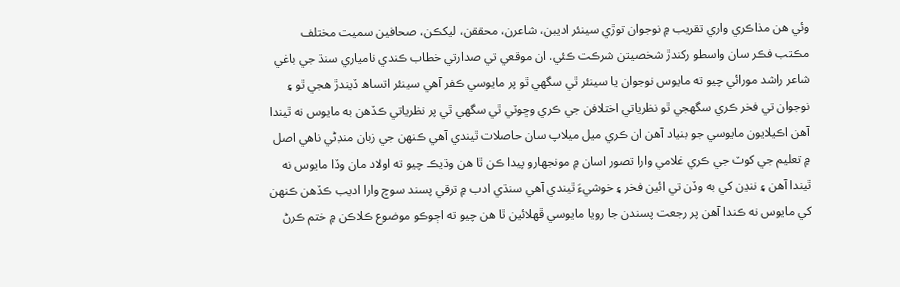وئي هن مذاڪري واري تقريب ۾ نوجوان توڙي سينئر اديبن، شاعرن، محققن، ليکڪن، صحافين سميت مختلف مڪتب فڪر سان واسطو رکندڙ شخصيتن شرڪت ڪئي. ان موقعي تي صدارتي خطاب ڪندي نامياري سنڌ جي باغي شاعر راشد مورائي چيو ته مايوس نوجوان يا سينئر ٿي سگهي ٿو پر مايوسي ڪفر آهي سينئر اتساھ ڏيندڙ هجي ٿو ۽ نوجوان تي فخر ڪري سگهجي ٿو نظرياتي اختلافن جي ڪري وڇوٽي ٿي سگهي ٿي پر نظرياتي ڪڏهن به مايوس نه ٿيندا آهن اڪيلايون مايوسي جو بنياد آهن ان ڪري ميل ميلاپ سان حاصلات ٿيندي آهي ڪنهن جي زبان منڊڻي ناهي اصل ۾ تعليم جي کوٽ جي ڪري غلامي وارا تصور اسان ۾ مونجهارو پيدا ڪن ٿا هن وڌيڪ چيو ته اولاد مان وڏا مايوس نه ٿيندا آهن ۽ ننڍن کي به وڏن تي ائين فخر ۽ خوشيءَ ٿيندي آهي سنڌي ادب ۾ ترقي پسند سوچ وارا اديب ڪڏهن ڪنهن کي مايوس نه ڪندا آهن پر رجعت پسندن جا رويا مايوسي ڦهلائين ٿا هن چيو ته اڄوڪو موضوع ڪلاڪن ۾ ختم ڪرڻ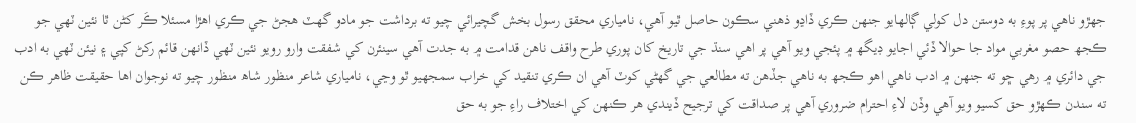جهڙو ناهي پر پوءِ به دوستن دل کولي ڳالهايو جنهن ڪري ڏاڍو ذهني سڪون حاصل ٿيو آهي، نامياري محقق رسول بخش گچيرائي چيو ته برداشت جو مادو گهٽ هجڻ جي ڪري اهڙا مسئلا ڪَر کڻن ٿا نئين ٽهي جو ڪجھ حصو مغربي مواد جا حوالا ڏئي اجايو ڊيگھ ۾ پئجي ويو آهي پر اهي سنڌ جي تاريخ کان پوري طرح واقف ناهن قدامت ۾ به جدت آهي سينئرن کي شفقت وارو رويو نئين ٽهي ڏانهن قائم رکڻ کپي ۽ نيئن ٽهي به ادب جي دائري ۾ رهي ڇو ته جنهن ۾ ادب ناهي اهو ڪجھ به ناهي جڏهن ته مطالعي جي گهڻي کوٽ آهي ان ڪري تنقيد کي خراب سمجهيو ٿو وڃي، نامياري شاعر منظور شاھ منظور چيو ته نوجوان اها حقيقت ظاهر ڪن ته سندن ڪهڙو حق کسيو ويو آهي وڏن لاءِ احترام ضروري آهي پر صداقت کي ترجيح ڏيندي هر ڪنهن کي اختلاف راءِ جو به حق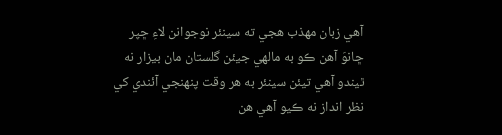آهي زبان مهذب هجي ته سينئر نوجوانن لاءِ ڇپر ڇانوَ آهن ڪو به مالهي جيئن گلستان مان بيزار نه ٿيندو آهي تيئن سينئر به هر وقت پنهنجي آئندي کي نظر انداز نه ڪيو آهي هن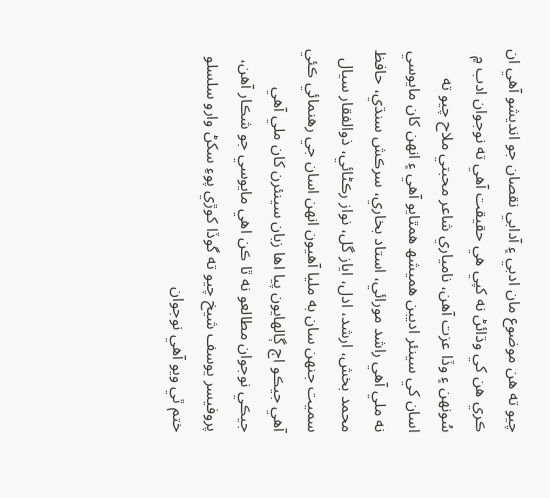چيو ته هن موضوع مان ادبي ۽ آدابي نقصان جو انديشو آهي ان ڪري هن کي وڌائڻ نه کپي هي حقيقت آهي ته نوجوان ادب ۾ سُونهن ۽ وڏا عزت آهن، نامياري شاعر محبتي ملاح چيو ته اسان کي سينئر اديبن هميشھ همٿايو آهي ۽ انهن کان مايوسي نه ملي آهي راشد مورائي، استاد بخاري، سرڪش سنڌي، حافظ محمد بخش، ارشد، ادل، اياز گل، نواز رڪڻائي، ذوالفقار سيال سميت جنهن سان به مليا آهيون انهن اسان جي رهنمائي ڪئي آهي جيڪو اڄ ڳالهايون پيا اها زبان سينئرن کان ملي آهي جيڪي نوجوان مطالعو نه ٿا ڪن اهي مايوسي جو شڪار آهن، پروفيسر يوسف شيخ چيو ته گوڏا کوڙي پوءِ سکڻ وارو سلسلو ختم ٿي ويو آهي نوجوان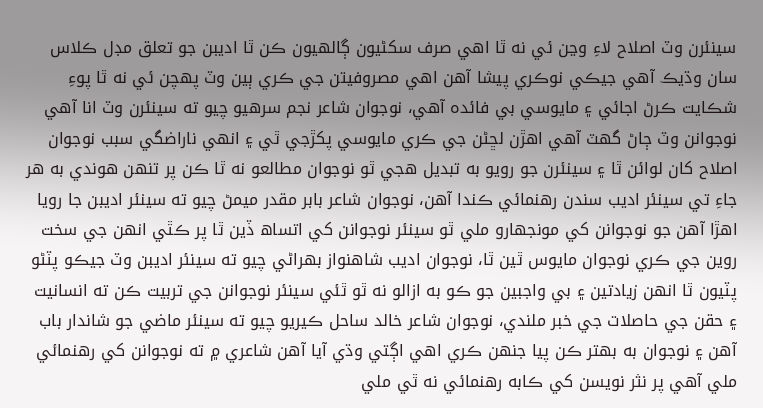سينئرن وٽ اصلاح لاءِ وڃن ئي نه ٿا اهي صرف سکڻيون ڳالهيون ڪن ٿا اديبن جو تعلق مڊل ڪلاس سان وڌيڪ آهي جيڪي نوڪري پيشا آهن اهي مصروفيتن جي ڪري ٻين وٽ پهچن ئي نه ٿا پوءِ شڪايت ڪرڻ اجائي ۽ مايوسي بي فائده آهي، نوجوان شاعر نجم سرهيو چيو ته سينئرن وٽ انا آهي نوجوانن وٽ ڄاڻ گهٽ آهي اهڙن لڇڻن جي ڪري مايوسي پکڙجي ٿي ۽ انهي ناراضگي سبب نوجوان اصلاح کان لوائن ٿا ۽ سينئرن جو رويو به تبديل هجي ٿو نوجوان مطالعو نه ٿا ڪن پر تنهن هوندي به هر جاءِ تي سينئر اديب سندن رهنمائي ڪندا آهن، نوجوان شاعر بابر مقدر ميمڻ چيو ته سينئر اديبن جا رويا اهڙا آهن جو نوجوانن کي مونجهارو ملي ٿو سينئر نوجوانن کي اتساھ ڏين ٿا پر ڪٿي انهن جي سخت روين جي ڪري نوجوان مايوس ٿين ٿا، نوجوان اديب شاهنواز بهراڻي چيو ته سينئر اديبن وٽ جيڪو پٽڻو پٽيون ٿا انهن زيادتين ۽ بي واجبين جو ڪو به ازالو نه ٿو ٿئي سينئر نوجوانن جي تربيت ڪن ته انسانيت ۽ حقن جي حاصلات جي خبر ملندي، نوجوان شاعر خالد ساحل ڪيريو چيو ته سينئر ماضي جو شاندار باب آهن ۽ نوجوان به بهتر ڪن پيا جنهن ڪري اهي اڳتي وڌي آيا آهن شاعري ۾ ته نوجوانن کي رهنمائي ملي آهي پر نثر نويسن کي ڪابه رهنمائي نه ٿي ملي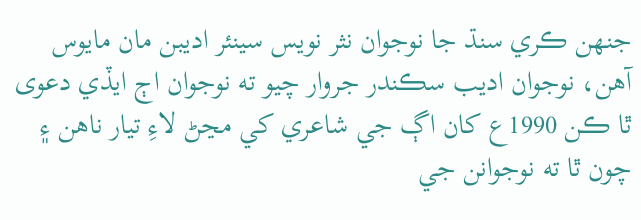جنهن ڪري سنڌ جا نوجوان نثر نويس سينئر اديبن مان مايوس آهن، نوجوان اديب سڪندر جروار چيو ته نوجوان اڄ ايڏي دعوى ٿا ڪن 1990ع کان اڳ جي شاعري کي مڃڻ لاءِ تيار ناهن ۽ چون ٿا ته نوجوانن جي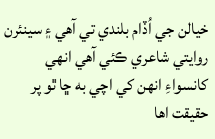خيالن جي اُڏام بلندي تي آهي ۽ سينئرن روايتي شاعري ڪئي آهي انهي کانسواءِ انهن کي اچي به ڇا ٿو پر حقيقت اها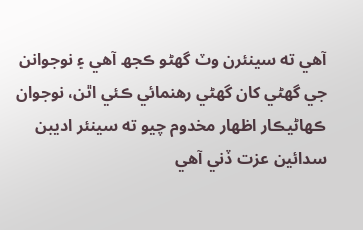آهي ته سينئرن وٽ گهڻو ڪجھ آهي ۽ نوجوانن جي گهڻي کان گهڻي رهنمائي ڪئي اٿن، نوجوان ڪهاڻيڪار اظهار مخدوم چيو ته سينئر اديبن سدائين عزت ڏني آهي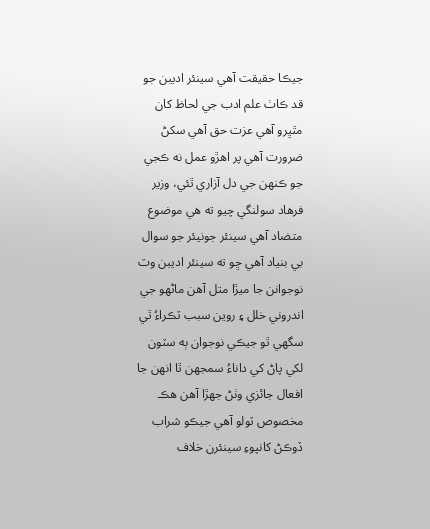جيڪا حقيقت آهي سينئر اديبن جو قد ڪاٺ علم ادب جي لحاظ کان مٿڀرو آهي عزت حق آهي سکڻ ضرورت آهي پر اهڙو عمل نه ڪجي جو ڪنهن جي دل آزاري ٿئي، وزير فرهاد سولنگي چيو ته هي موضوع متضاد آهي سينئر جونيئر جو سوال بي بنياد آهي ڇو ته سينئر اديبن وٽ نوجوانن جا ميڙا متل آهن ماڻهو جي اندروني خلل ۽ روين سبب ٽڪراءُ ٿي سگهي ٿو جيڪي نوجوان ٻه سٽون لکي پاڻ کي داناءُ سمجهن ٿا انهن جا افعال جائزي وٺڻ جهڙا آهن هڪ مخصوص ٽولو آهي جيڪو شراب ڏوڪڻ کانپوءِ سينئرن خلاف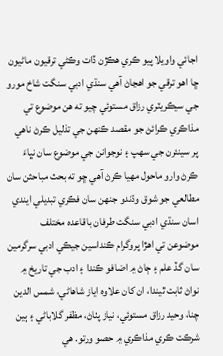اجائي واويلا پيو ڪري هڪڙن ڏات وڪڻي ترقيون ماڻيون ڇا اهو ترقي جو اهڃاڻ آهي سنڌي ادبي سنگت شاخ مورو جي سيڪريٽري رزاق مستوئي چيو ته هن موضوع تي مذاڪري ڪرائڻ جو مقصد ڪنهن جي تذليل ڪرڻ ناهي پر سينئرن جي سهپ ۽ نوجوانن جي موضوع سان نڀاءَ ڪرڻ وارو ماحول مهيا ڪرڻ آهي ڇو ته بحث مباحثن سان مطالعي جو شوق وڌندو جنهن سان فڪري تبديلي ايندي اسان سنڌي ادبي سنگت طرفان باقاعده مختلف موضوعن تي اهڙا پروگرام ڪنداسين جيڪي ادبي سرگرمين سان گڏ علم ۽ ڄاڻ ۾ اضافو ڪندا ۽ ادب جي تاريخ ۾ نواڻ ثابت ٿيندا، ان کان علاوه اياز شاهاڻي، شمس الدين چنا، وحيد رزاق مستوئي، نياز پٺاڻ، مظفر گلاباڻي ۽ ٻين شرڪت ڪري مذاڪري ۾ حصو ورتو. هي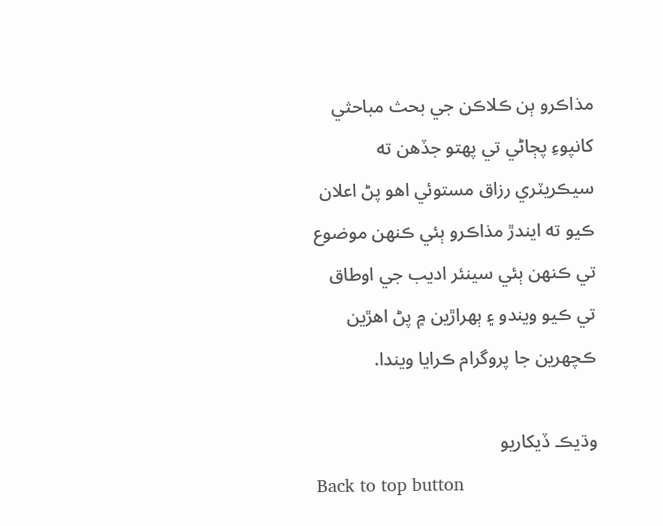مذاڪرو ٻن ڪلاڪن جي بحث مباحثي کانپوءِ پڄاڻي تي پهتو جڏهن ته سيڪريٽري رزاق مستوئي اهو پڻ اعلان ڪيو ته ايندڙ مذاڪرو ٻئي ڪنهن موضوع تي ڪنهن ٻئي سينئر اديب جي اوطاق تي ڪيو ويندو ۽ ٻهراڙين ۾ پڻ اهڙين ڪچهرين جا پروگرام ڪرايا ويندا.

وڌيڪ ڏيکاريو
Back to top button